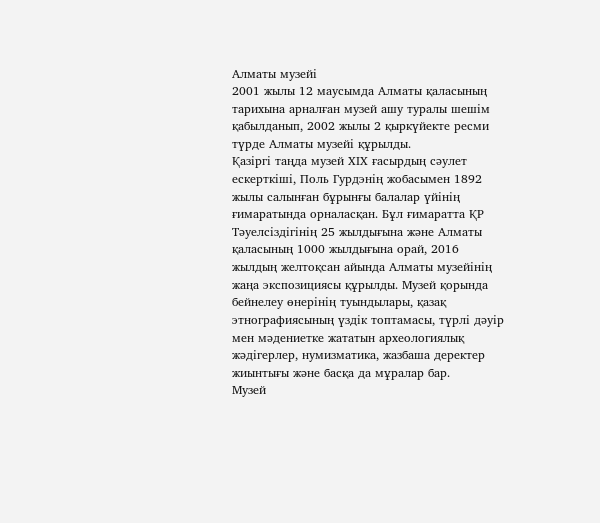Алматы музейі
2001 жылы 12 маусымда Алматы қаласының тарихына арналған музей ашу туралы шешім қабылданып, 2002 жылы 2 қыркүйекте ресми түрде Алматы музейі құрылды.
Қазіргі таңда музей ХIХ ғасырдың сәулет ескерткіші, Поль Гурдэнің жобасымен 1892 жылы салынған бұрынғы балалар үйінің ғимаратында орналасқан. Бұл ғимаратта ҚР Тәуелсіздігінің 25 жылдығына және Алматы қаласының 1000 жылдығына орай, 2016 жылдың желтоқсан айында Алматы музейінің жаңа экспозициясы құрылды. Музей қорында бейнелеу өнерінің туындылары, қазақ этнографиясының үздік топтамасы, түрлі дәуір мен мәдениетке жататын археологиялық жәдігерлер, нумизматика, жазбаша деректер жиынтығы және басқа да мұралар бар.
Музей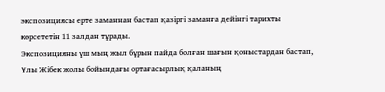экспозициясы ерте заманнан бастап қазіргі заманға дейінгі тарихты көрсететін 11 залдан тұрады.
Экспозицияны үш мың жыл бұрын пайда болған шағын қоныстардан бастап, Ұлы Жібек жолы бойындағы ортағасырлық қаланың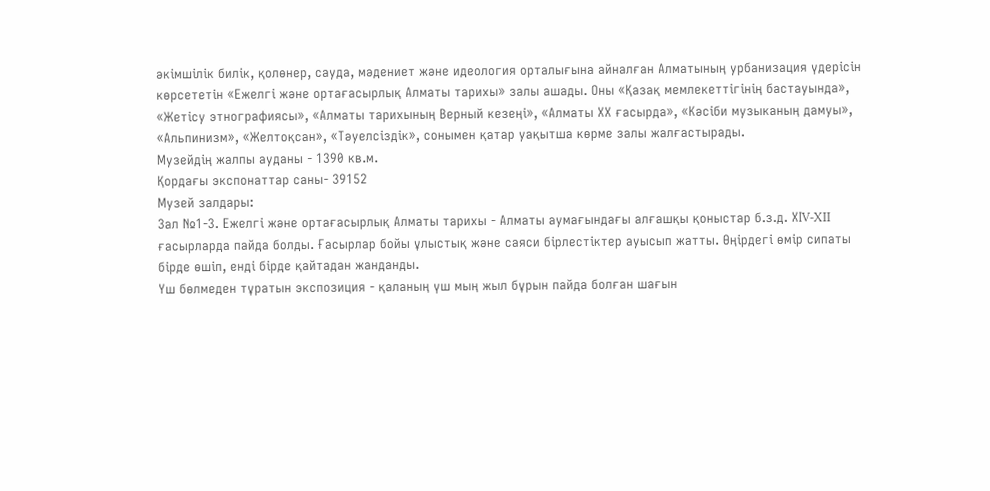әкімшілік билік, қолөнер, сауда, мәдениет және идеология орталығына айналған Алматының урбанизация үдерісін көрсететін «Ежелгі және ортағасырлық Алматы тарихы» залы ашады. Оны «Қазақ мемлекеттігінің бастауында», «Жетісу этнографиясы», «Алматы тарихының Верный кезеңі», «Алматы ХХ ғасырда», «Кәсіби музыканың дамуы», «Альпинизм», «Желтоқсан», «Тәуелсіздік», сонымен қатар уақытша көрме залы жалғастырады.
Музейдің жалпы ауданы - 1390 кв.м.
Қордағы экспонаттар саны- 39152
Музей залдары:
Зал №1-3. Ежелгі және ортағасырлық Алматы тарихы - Алматы аумағындағы алғашқы қоныстар б.з.д. ХІV-XII ғасырларда пайда болды. Ғасырлар бойы ұлыстық және саяси бірлестіктер ауысып жатты. Өңірдегі өмір сипаты бірде өшіп, енді бірде қайтадан жанданды.
Үш бөлмеден тұратын экспозиция - қаланың үш мың жыл бұрын пайда болған шағын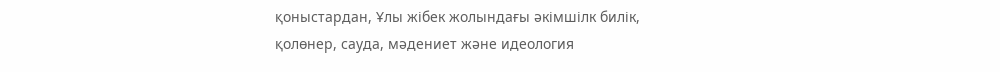қоныстардан, Ұлы жібек жолындағы әкімшілк билік, қолөнер, сауда, мәдениет және идеология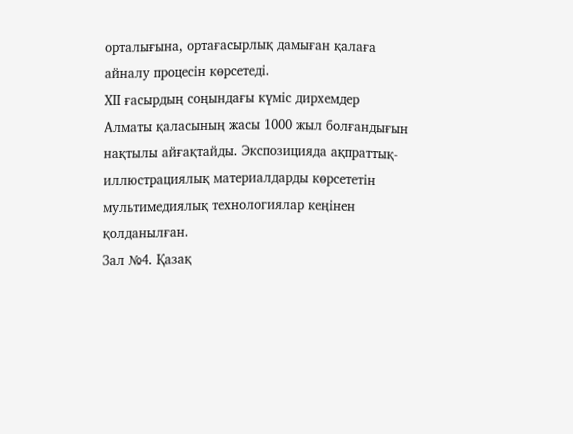орталығына, ортағасырлық дамыған қалаға айналу процесін көрсетеді.
ХІІ ғасырдың соңындағы күміс дирхемдер Алматы қаласының жасы 1000 жыл болғандығын нақтылы айғақтайды. Экспозицияда ақпраттық-иллюстрациялық материалдарды көрсететін мультимедиялық технологиялар кеңінен қолданылған.
Зал №4. Қазақ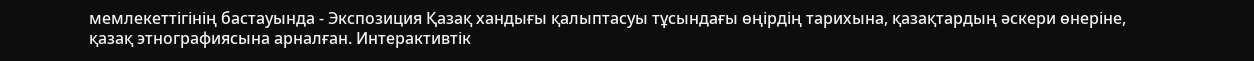мемлекеттігінің бастауында - Экспозиция Қазақ хандығы қалыптасуы тұсындағы өңірдің тарихына, қазақтардың әскери өнеріне, қазақ этнографиясына арналған. Интерактивтік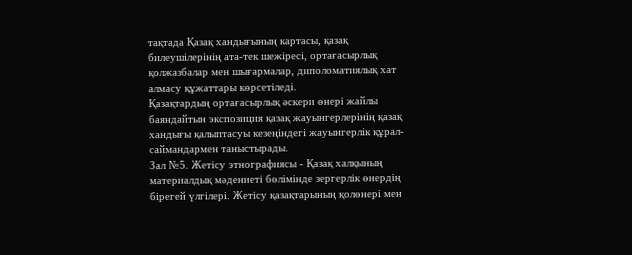тақтада Қазақ хандығының картасы, қазақ билеушілерінің ата-тек шежіресі, ортағасырлық қолжазбалар мен шығармалар, диполоматиялық хат алмасу құжаттары көрсетіледі.
Қазақтардың ортағасырлық әскери өнері жайлы баяндайтын экспозиция қазақ жауынгерлерінің қазақ хандығы қалыптасуы кезеңіндегі жауынгерлік құрал-саймандармен таныстырады.
Зал №5. Жетісу этнографиясы - Қазақ халқының материалдық мәдениеті бөлімінде зергерлік өнердің бірегей үлгілері. Жетісу қазақтарының қолөнері мен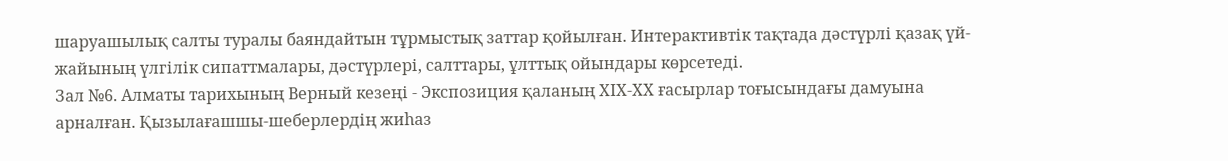шаруашылық салты туралы баяндайтын тұрмыстық заттар қойылған. Интерактивтік тақтада дәстүрлі қазақ үй-жайының үлгілік сипаттмалары, дәстүрлері, салттары, ұлттық ойындары көрсетеді.
Зал №6. Алматы тарихының Верный кезеңі - Экспозиция қаланың ХІХ-ХХ ғасырлар тоғысындағы дамуына арналған. Қызылағашшы-шеберлердің жиһаз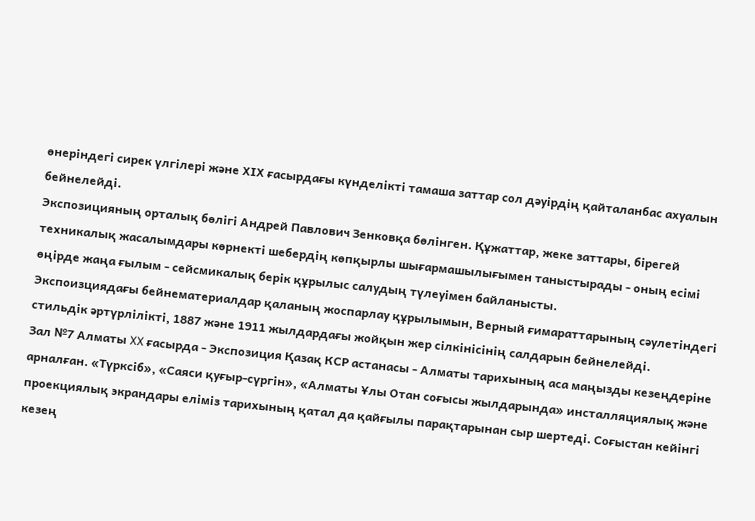өнеріндегі сирек үлгілері және ХІХ ғасырдағы күнделікті тамаша заттар сол дәуірдің қайталанбас ахуалын бейнелейді.
Экспозицияның орталық бөлігі Андрей Павлович Зенковқа бөлінген. Құжаттар, жеке заттары, бірегей техникалық жасалымдары көрнекті шебердің көпқырлы шығармашылығымен таныстырады - оның есімі өңірде жаңа ғылым - сейсмикалық берік құрылыс салудың түлеуімен байланысты.
Экспоизциядағы бейнематериалдар қаланың жоспарлау құрылымын, Верный ғимараттарының сәулетіндегі стильдік әртүрлілікті, 1887 және 1911 жылдардағы жойқын жер сілкінісінің салдарын бейнелейді.
Зал №7 Алматы XX ғасырда - Экспозиция Қазақ КСР астанасы - Алматы тарихының аса маңызды кезеңдеріне арналған. «Түрксіб», «Саяси қуғыр-сүргін», «Алматы Ұлы Отан соғысы жылдарында» инсталляциялық және проекциялық экрандары еліміз тарихының қатал да қайғылы парақтарынан сыр шертеді. Соғыстан кейінгі кезең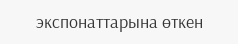экспонаттарына өткен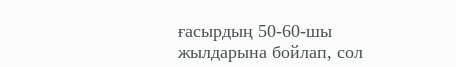ғасырдың 50-60-шы жылдарына бойлап, сол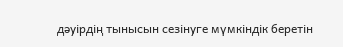дәуірдің тынысын сезінуге мүмкіндік беретін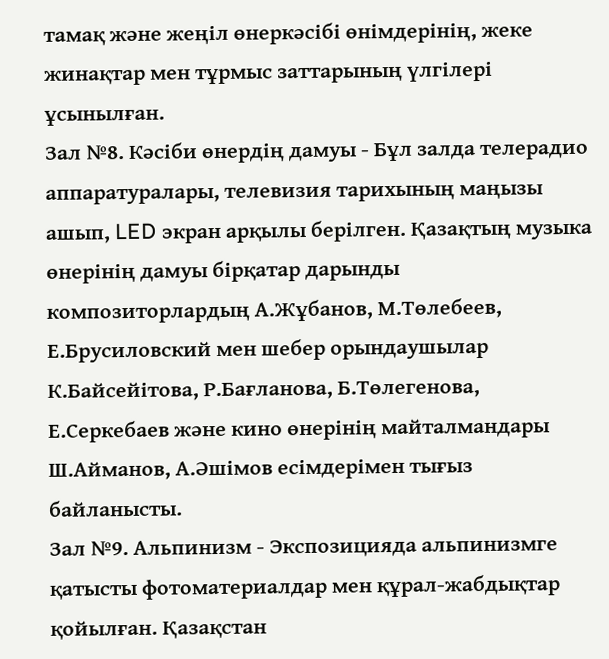тамақ және жеңіл өнеркәсібі өнімдерінің, жеке жинақтар мен тұрмыс заттарының үлгілері ұсынылған.
Зал №8. Кәсіби өнердің дамуы - Бұл залда телерадио аппаратуралары, телевизия тарихының маңызы ашып, LED экран арқылы берілген. Қазақтың музыка өнерінің дамуы бірқатар дарынды композиторлардың А.Жұбанов, М.Төлебеев, Е.Брусиловский мен шебер орындаушылар К.Байсейітова, Р.Бағланова, Б.Төлегенова, Е.Серкебаев және кино өнерінің майталмандары Ш.Айманов, А.Әшімов есімдерімен тығыз байланысты.
Зал №9. Альпинизм - Экспозицияда альпинизмге қатысты фотоматериалдар мен құрал-жабдықтар қойылған. Қазақстан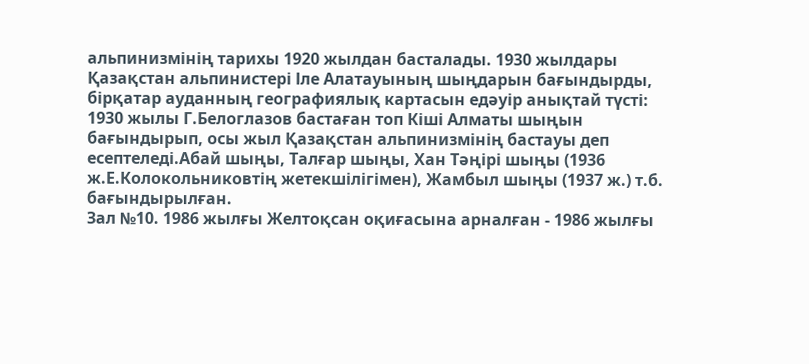альпинизмінің тарихы 1920 жылдан басталады. 1930 жылдары Қазақстан альпинистері Іле Алатауының шыңдарын бағындырды, бірқатар ауданның географиялық картасын едәуір анықтай түсті: 1930 жылы Г.Белоглазов бастаған топ Кіші Алматы шыңын бағындырып, осы жыл Қазақстан альпинизмінің бастауы деп есептеледі.Абай шыңы, Талғар шыңы, Хан Тәңірі шыңы (1936 ж.Е.Колокольниковтің жетекшілігімен), Жамбыл шыңы (1937 ж.) т.б. бағындырылған.
Зал №10. 1986 жылғы Желтоқсан оқиғасына арналған - 1986 жылғы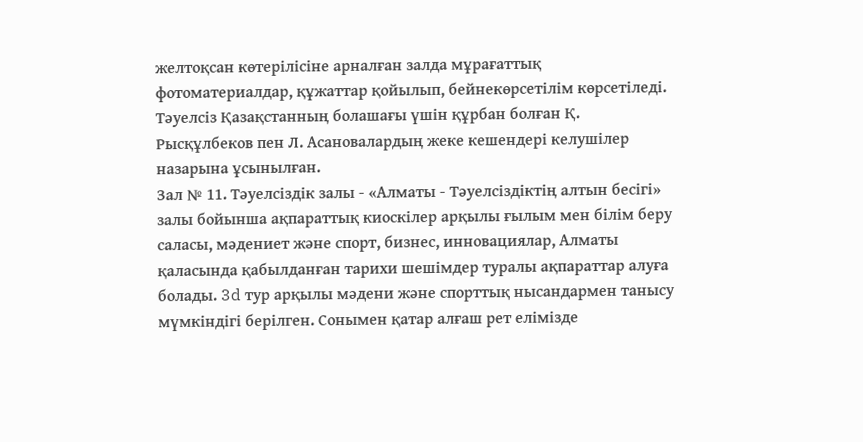желтоқсан көтерілісіне арналған залда мұрағаттық фотоматериалдар, құжаттар қойылып, бейнекөрсетілім көрсетіледі. Тәуелсіз Қазақстанның болашағы үшін құрбан болған Қ. Рысқұлбеков пен Л. Асановалардың жеке кешендері келушілер назарына ұсынылған.
Зал № 11. Тәуелсіздік залы - «Алматы - Тәуелсіздіктің алтын бесігі» залы бойынша ақпараттық киоскілер арқылы ғылым мен білім беру саласы, мәдениет және спорт, бизнес, инновациялар, Алматы қаласында қабылданған тарихи шешімдер туралы ақпараттар алуға болады. 3d тур арқылы мәдени және спорттық нысандармен танысу мүмкіндігі берілген. Сонымен қатар алғаш рет елімізде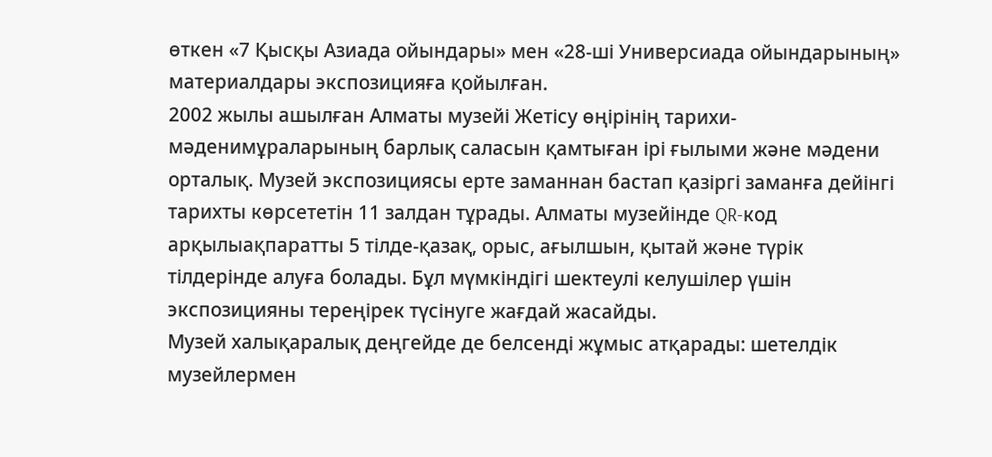өткен «7 Қысқы Азиада ойындары» мен «28-ші Универсиада ойындарының» материалдары экспозицияға қойылған.
2002 жылы ашылған Алматы музейі Жетісу өңірінің тарихи-мәденимұраларының барлық саласын қамтыған ірі ғылыми және мәдени орталық. Музей экспозициясы ерте заманнан бастап қазіргі заманға дейінгі тарихты көрсететін 11 залдан тұрады. Алматы музейінде QR-код арқылыақпаратты 5 тілде-қазақ, орыс, ағылшын, қытай және түрік тілдерінде алуға болады. Бұл мүмкіндігі шектеулі келушілер үшін экспозицияны тереңірек түсінуге жағдай жасайды.
Музей халықаралық деңгейде де белсенді жұмыс атқарады: шетелдік музейлермен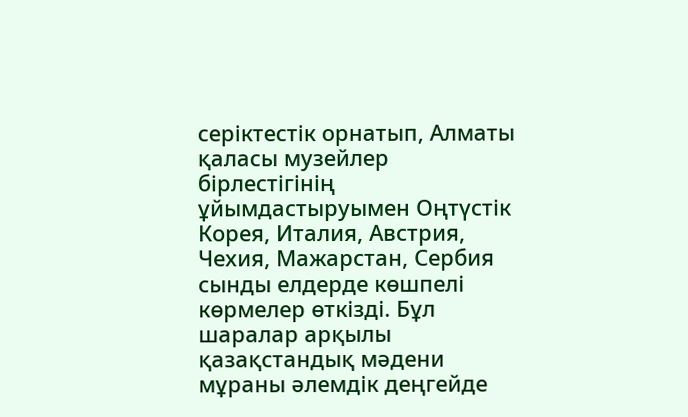серіктестік орнатып, Алматы қаласы музейлер бірлестігінің ұйымдастыруымен Оңтүстік Корея, Италия, Австрия, Чехия, Мажарстан, Сербия сынды елдерде көшпелі көрмелер өткізді. Бұл шаралар арқылы қазақстандық мәдени мұраны әлемдік деңгейде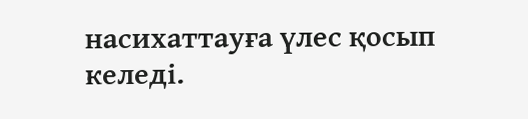насихаттауға үлес қосып келеді.